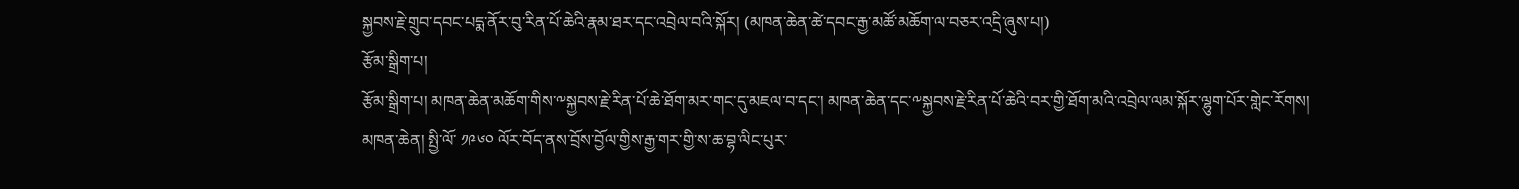སྐྱབས་རྗེ་གྲུབ་དབང་པདྨ་ནོར་བུ་རིན་པོ་ཆེའི་རྣམ་ཐར་དང་འབྲེལ་བའི་སྐོར། (མཁན་ཆེན་ཚེ་དབང་རྒྱ་མཚོ་མཆོག་ལ་བཅར་འདྲི་ཞུས་པ།)
རྩོམ་སྒྲིག་པ།
རྩོམ་སྒྲིག་པ། མཁན་ཆེན་མཆོག་གིས་༸སྐྱབས་རྗེ་རིན་པོ་ཆེ་ཐོག་མར་གང་དུ་མཇལ་བ་དང་། མཁན་ཆེན་དང་༸སྐྱབས་རྗེ་རིན་པོ་ཆེའི་བར་གྱི་ཐོག་མའི་འབྲེལ་ལམ་སྐོར་ལྷུག་པོར་གླེང་རོགས།
མཁན་ཆེན། སྤྱི་ལོ་ ༡༩༦༠ ལོར་བོད་ནས་བྲོས་བྱོལ་གྱིས་རྒྱ་གར་གྱི་ས་ཆ་བྷ་ལིང་པུར་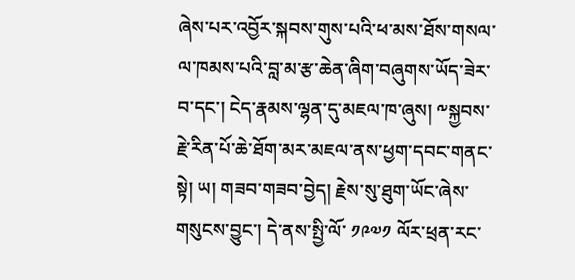ཞེས་པར་འབྱོར་སྐབས་གུས་པའི་ཕ་མས་ཐོས་གསལ་ལ་ཁམས་པའི་བླ་མ་རྩ་ཆེན་ཞིག་བཞུགས་ཡོད་ཟེར་བ་དང་། ངེད་རྣམས་ལྷན་དུ་མཇལ་ཁ་ཞུས། ༸སྐྱབས་རྗེ་རིན་པོ་ཆེ་ཐོག་མར་མཇལ་ནས་ཕྱག་དབང་གནང་སྟེ། ཡ། གཟབ་གཟབ་བྱེད། རྗེས་སུ་ཐུག་ཡོང་ཞེས་གསུངས་བྱུང་། དེ་ནས་སྤྱི་ལོ་ ༡༩༧༡ ལོར་ཕྲན་རང་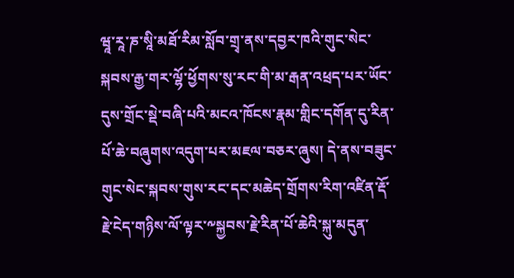ཝཱ་རཱ་ཎ་སཱི་མཐོ་རིམ་སློབ་གྲྭ་ནས་དབྱར་ཁའི་གུང་སེང་སྐབས་རྒྱ་གར་ལྷོ་ཕྱོགས་སུ་རང་གི་མ་རྒན་འཕྲད་པར་ཡོང་དུས་གྲོང་སྡེ་བཞི་པའི་མངའ་ཁོངས་རྣམ་གླིང་དགོན་དུ་རིན་པོ་ཆེ་བཞུགས་འདུག་པར་མཇལ་བཅར་ཞུས། དེ་ནས་བཟུང་གུང་སེང་སྐབས་གུས་རང་དང་མཆེད་གྲོགས་རིག་འཛིན་རྡོ་རྗེ་ངེད་གཉིས་ལོ་ལྟར་༸སྐྱབས་རྗེ་རིན་པོ་ཆེའི་སྐུ་མདུན་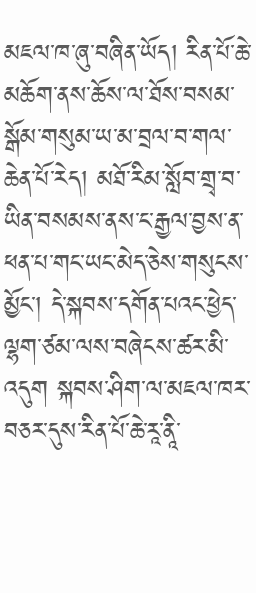མཇལ་ཁ་ཞུ་བཞིན་ཡོད། རིན་པོ་ཆེ་མཆོག་ནས་ཆོས་ལ་ཐོས་བསམ་སྒོམ་གསུམ་ཡ་མ་བྲལ་བ་གལ་ཆེན་པོ་རེད། མཐོ་རིམ་སློབ་གྲྭ་བ་ཡིན་བསམས་ནས་ང་རྒྱལ་བྱས་ན་ཕན་པ་གང་ཡང་མེད་ཅེས་གསུངས་མྱོང་། དེ་སྐབས་དགོན་པའང་ཕྱེད་ལྷག་ཙམ་ལས་བཞེངས་ཚར་མི་འདུག སྐབས་ཤིག་ལ་མཇལ་ཁར་བཅར་དུས་རིན་པོ་ཆེ་རཱ་ནཱི་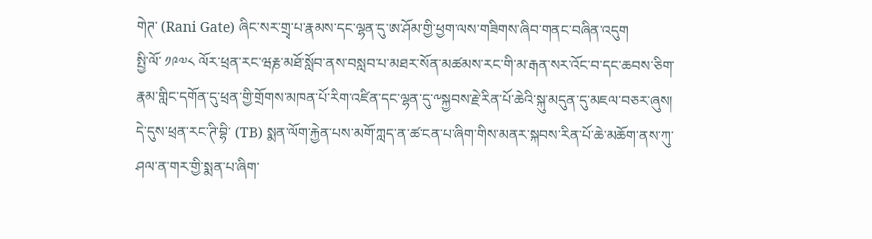གེཊ་ (Rani Gate) ཞིང་སར་གྲྭ་པ་རྣམས་དང་ལྷན་དུ་ཨ་ཤོམ་གྱི་ཕྱག་ལས་གཟིགས་ཞིབ་གནང་བཞིན་འདུག
སྤྱི་ལོ་ ༡༩༧༨ ལོར་ཕྲན་རང་ཝརྞ་མཐོ་སློབ་ནས་བསླབ་པ་མཐར་སོན་མཚམས་རང་གི་མ་རྒན་སར་འོང་བ་དང་ཆབས་ཅིག་རྣམ་གླིང་དགོན་དུ་ཕྲན་གྱི་གྲོགས་མཁན་པོ་རིག་འཛིན་དང་ལྷན་དུ་༸སྐྱབས་རྗེ་རིན་པོ་ཆེའི་སྐུ་མདུན་དུ་མཇལ་བཅར་ཞུས། དེ་དུས་ཕྲན་རང་ཊི་བྷི་ (TB) སྨན་ལོག་རྐྱེན་པས་མགོ་ཀླད་ན་ཚ་ངན་པ་ཞིག་གིས་མནར་སྐབས་རིན་པོ་ཆེ་མཆོག་ནས་ཀུ་ཤལ་ན་གར་གྱི་སྨན་པ་ཞིག་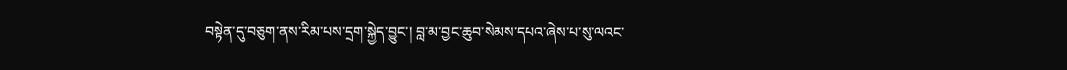བསྟེན་དུ་བཅུག་ནས་རིམ་པས་དྲག་སྐྱེད་བྱུང་། བླ་མ་བྱང་ཆུབ་སེམས་དཔའ་ཞེས་པ་སུ་ལའང་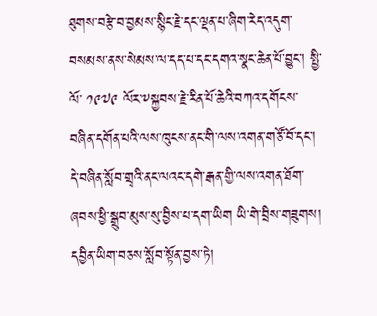ཐུགས་བརྩེ་བ་བྱམས་སྙིང་རྗེ་དང་ལྡན་པ་ཞིག་རེད་འདུག་བསམས་ནས་སེམས་ལ་དད་པ་དང་དགའ་སྣང་ཆེན་པོ་བྱུང་། སྤྱི་ལོ་ ༡༩༧༩ ལོར་༸སྐྱབས་རྗེ་རིན་པོ་ཆེའི་བཀའ་དགོངས་བཞིན་དགོན་པའི་ལས་ཁུངས་ནང་གི་ལས་འགན་གཙོ་བོ་དང་། དེ་བཞིན་སློབ་གྲྭའི་ནང་ལའང་དགེ་རྒན་གྱི་ལས་འགན་ཐོག་ཞབས་ཕྱི་སྒྲུབ་མུས་སུ་བྱིས་པ་དག་ཡིག ཡི་གེ་བྲིས་གཟུགས། དབྱིན་ཡིག་བཅས་སློབ་སྟོན་བྱས་ཏེ།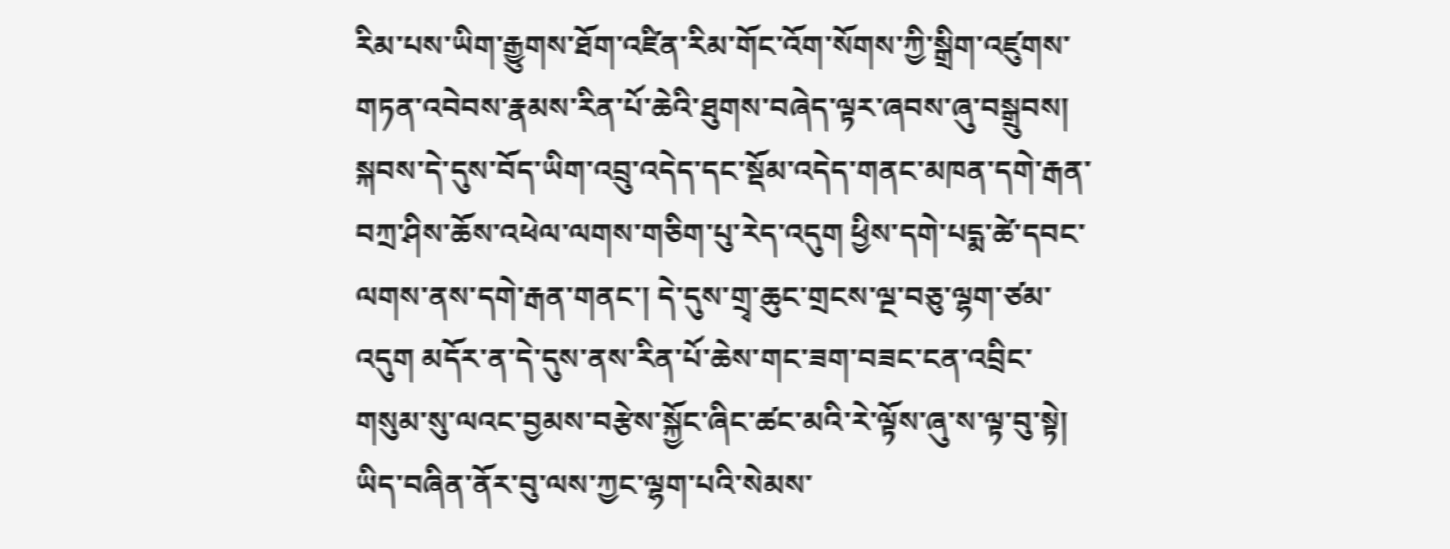རིམ་པས་ཡིག་རྒྱུགས་ཐོག་འཛིན་རིམ་གོང་འོག་སོགས་ཀྱི་སྒྲིག་འཛུགས་གཏན་འབེབས་རྣམས་རིན་པོ་ཆེའི་ཐུགས་བཞེད་ལྟར་ཞབས་ཞུ་བསྒྲུབས། སྐབས་དེ་དུས་བོད་ཡིག་འབྲུ་འདེད་དང་སྡོམ་འདེད་གནང་མཁན་དགེ་རྒན་བཀྲ་ཤིས་ཆོས་འཕེལ་ལགས་གཅིག་པུ་རེད་འདུག ཕྱིས་དགེ་པདྨ་ཚེ་དབང་ལགས་ནས་དགེ་རྒན་གནང་། དེ་དུས་གྲྭ་ཆུང་གྲངས་ལྔ་བཅུ་ལྷག་ཙམ་འདུག མདོར་ན་དེ་དུས་ནས་རིན་པོ་ཆེས་གང་ཟག་བཟང་ངན་འབྲིང་གསུམ་སུ་ལའང་བྱམས་བརྩེས་སྐྱོང་ཞིང་ཚང་མའི་རེ་ལྟོས་ཞུ་ས་ལྟ་བུ་སྟེ། ཡིད་བཞིན་ནོར་བུ་ལས་ཀྱང་ལྷག་པའི་སེམས་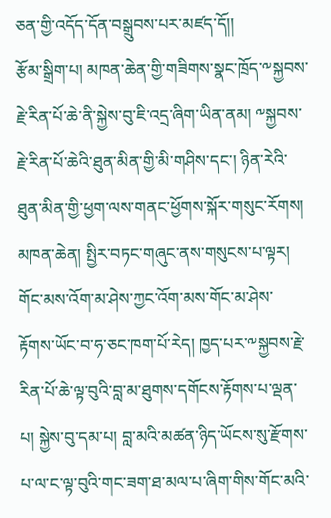ཅན་གྱི་འདོད་དོན་བསྒྲུབས་པར་མཛད་དོ།།
རྩོམ་སྒྲིག་པ། མཁན་ཆེན་གྱི་གཟིགས་སྣང་ཁྲོད་༸སྐྱབས་རྗེ་རིན་པོ་ཆེ་ནི་སྐྱེས་བུ་ཇི་འདྲ་ཞིག་ཡིན་ནམ། ༸སྐྱབས་རྗེ་རིན་པོ་ཆེའི་ཐུན་མིན་གྱི་མི་གཤིས་དང་། ཉིན་རེའི་ཐུན་མིན་གྱི་ཕྱག་ལས་གནང་ཕྱོགས་སྐོར་གསུང་རོགས།
མཁན་ཆེན། སྤྱིར་བཏང་གཞུང་ནས་གསུངས་པ་ལྟར། གོང་མས་འོག་མ་ཤེས་ཀྱང་འོག་མས་གོང་མ་ཤེས་རྟོགས་ཡོང་བ་ཧ་ཅང་ཁག་པོ་རེད། ཁྱད་པར་༸སྐྱབས་རྗེ་རིན་པོ་ཆེ་ལྟ་བུའི་བླ་མ་ཐུགས་དགོངས་རྟོགས་པ་ལྡན་པ། སྐྱེས་བུ་དམ་པ། བླ་མའི་མཚན་ཉིད་ཡོངས་སུ་རྫོགས་པ་ལ་ང་ལྟ་བུའི་གང་ཟག་ཐ་མལ་པ་ཞིག་གིས་གོང་མའི་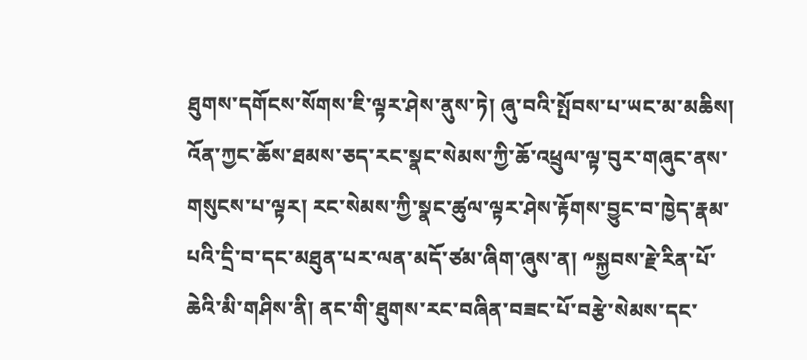ཐུགས་དགོངས་སོགས་ཇི་ལྟར་ཤེས་ནུས་ཏེ། ཞུ་བའི་སྤོབས་པ་ཡང་མ་མཆིས།
འོན་ཀྱང་ཆོས་ཐམས་ཅད་རང་སྣང་སེམས་ཀྱི་ཆོ་འཕྲུལ་ལྟ་བུར་གཞུང་ནས་གསུངས་པ་ལྟར། རང་སེམས་ཀྱི་སྣང་ཚུལ་ལྟར་ཤེས་རྟོགས་བྱུང་བ་ཁྱེད་རྣམ་པའི་དྲི་བ་དང་མཐུན་པར་ལན་མདོ་ཙམ་ཞིག་ཞུས་ན། ༸སྐྱབས་རྗེ་རིན་པོ་ཆེའི་མི་གཤིས་ནི། ནང་གི་ཐུགས་རང་བཞིན་བཟང་པོ་བརྩེ་སེམས་དང་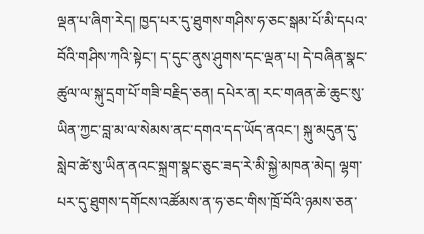ལྡན་པ་ཞིག་རེད། ཁྱད་པར་དུ་ཐུགས་གཤིས་ཧ་ཅང་སྒམ་པོ་མི་དཔའ་བོའི་གཤིས་ཀའི་སྟེང་། ད་དུང་ནུས་ཤུགས་དང་ལྡན་པ། དེ་བཞིན་སྣང་ཚུལ་ལ་སྐུ་དྲག་པོ་གཟི་བརྗིད་ཅན། དཔེར་ན། རང་གཞན་ཆེ་ཆུང་སུ་ཡིན་ཀྱང་བླ་མ་ལ་སེམས་ནང་དགའ་དད་ཡོད་ནའང་། སྐུ་མདུན་དུ་སླེབ་ཚེ་སུ་ཡིན་ནའང་སྐྲག་སྣང་ཅུང་ཟད་རེ་མི་སྐྱེ་མཁན་མེད། ལྷག་པར་དུ་ཐུགས་དགོངས་འཚོམས་ན་ཧ་ཅང་གིས་ཁྲོ་བོའི་ཉམས་ཅན་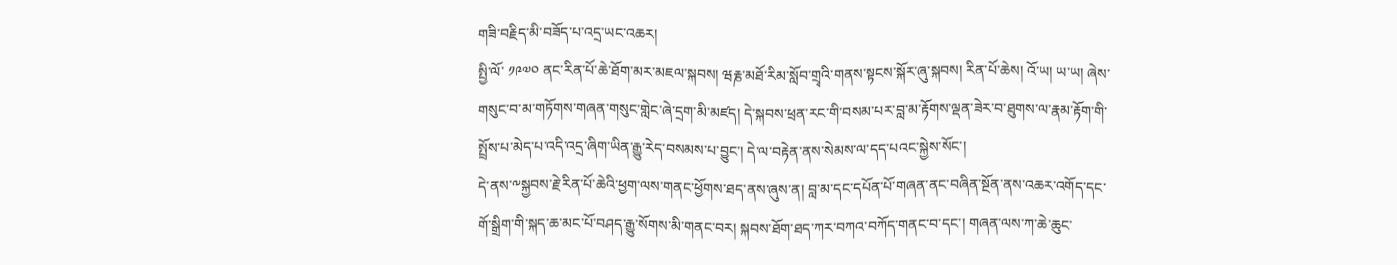གཟི་བརྗིད་མི་བཟོད་པ་འདྲ་ཡང་འཆར།
སྤྱི་ལོ་ ༡༩༧༠ ནང་རིན་པོ་ཆེ་ཐོག་མར་མཇལ་སྐབས། ཝརྞ་མཐོ་རིམ་སློབ་གྲྭའི་གནས་སྟངས་སྐོར་ཞུ་སྐབས། རིན་པོ་ཆེས། འོ་ཡ། ཡ་ཡ། ཞེས་གསུང་བ་མ་གཏོགས་གཞན་གསུང་གླེང་ཞེ་དྲག་མི་མཛད། དེ་སྐབས་ཕྲན་རང་གི་བསམ་པར་བླ་མ་རྟོགས་ལྡན་ཟེར་བ་ཐུགས་ལ་རྣམ་རྟོག་གི་སྤྲོས་པ་མེད་པ་འདི་འདྲ་ཞིག་ཡིན་རྒྱུ་རེད་བསམས་པ་བྱུང་། དེ་ལ་བརྟེན་ནས་སེམས་ལ་དད་པའང་སྐྱེས་སོང་།
དེ་ནས་༸སྐྱབས་རྗེ་རིན་པོ་ཆེའི་ཕྱག་ལས་གནང་ཕྱོགས་ཐད་ནས་ཞུས་ན། བླ་མ་དང་དཔོན་པོ་གཞན་ནང་བཞིན་སྔོན་ནས་འཆར་འགོད་དང་གོ་སྒྲིག་གི་སྐད་ཆ་མང་པོ་བཤད་རྒྱུ་སོགས་མི་གནང་བར། སྐབས་ཐོག་ཐད་ཀར་བཀའ་བཀོད་གནང་བ་དང་། གཞན་ལས་ཀ་ཆེ་ཆུང་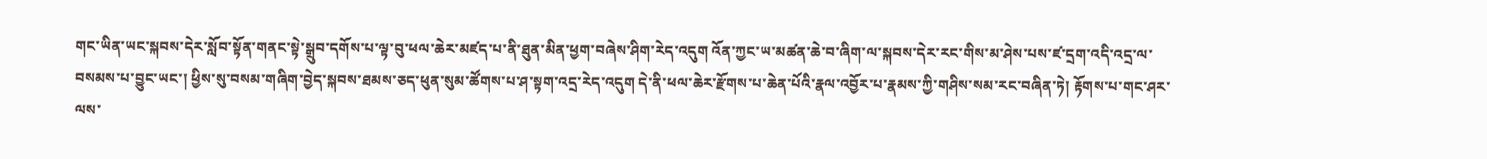གང་ཡིན་ཡང་སྐབས་དེར་སློབ་སྟོན་གནང་སྟེ་སྒྲུབ་དགོས་པ་ལྟ་བུ་ཕལ་ཆེར་མཛད་པ་ནི་ཐུན་མིན་ཕྱག་བཞེས་ཤིག་རེད་འདུག འོན་ཀྱང་ཡ་མཚན་ཆེ་བ་ཞིག་ལ་སྐབས་དེར་རང་གིས་མ་ཤེས་པས་ཛ་དྲག་འདི་འདྲ་ལ་བསམས་པ་བྱུང་ཡང་། ཕྱིས་སུ་བསམ་གཞིག་བྱེད་སྐབས་ཐམས་ཅད་ཕུན་སུམ་ཚོགས་པ་ཤ་སྟག་འདྲ་རེད་འདུག དེ་ནི་ཕལ་ཆེར་རྫོགས་པ་ཆེན་པོའི་རྣལ་འབྱོར་པ་རྣམས་ཀྱི་གཤིས་སམ་རང་བཞིན་ཏེ། རྟོགས་པ་གང་ཤར་ལས་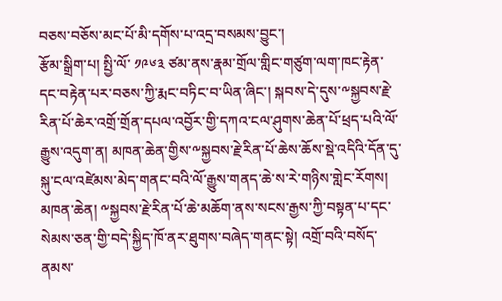བཅས་བཅོས་མང་པོ་མི་དགོས་པ་འདྲ་བསམས་བྱུང་།
རྩོམ་སྒྲིག་པ། སྤྱི་ལོ་ ༡༩༦༣ ཙམ་ནས་རྣམ་གྲོལ་གླིང་གཙུག་ལག་ཁང་རྟེན་དང་བརྟེན་པར་བཅས་ཀྱི་རྨང་བཏིང་བ་ཡིན་ཞིང་། སྐབས་དེ་དུས་༸སྐྱབས་རྗེ་རིན་པོ་ཆེར་འགྲོ་གྲོན་དཔལ་འབྱོར་གྱི་དཀའ་ངལ་ཤུགས་ཆེན་པོ་ཕྲད་པའི་ལོ་རྒྱུས་འདུག་ན། མཁན་ཆེན་གྱིས་༸སྐྱབས་རྗེ་རིན་པོ་ཆེས་ཆོས་སྡེ་འདིའི་དོན་དུ་སྐུ་ངལ་འཛེམས་མེད་གནང་བའི་ལོ་རྒྱུས་གནད་ཆེ་ས་རེ་གཉིས་གླེང་རོགས།
མཁན་ཆེན། ༸སྐྱབས་རྗེ་རིན་པོ་ཆེ་མཆོག་ནས་སངས་རྒྱས་ཀྱི་བསྟན་པ་དང་སེམས་ཅན་གྱི་བདེ་སྐྱིད་ཁོ་ནར་ཐུགས་བཞེད་གནང་སྟེ། འགྲོ་བའི་བསོད་ནམས་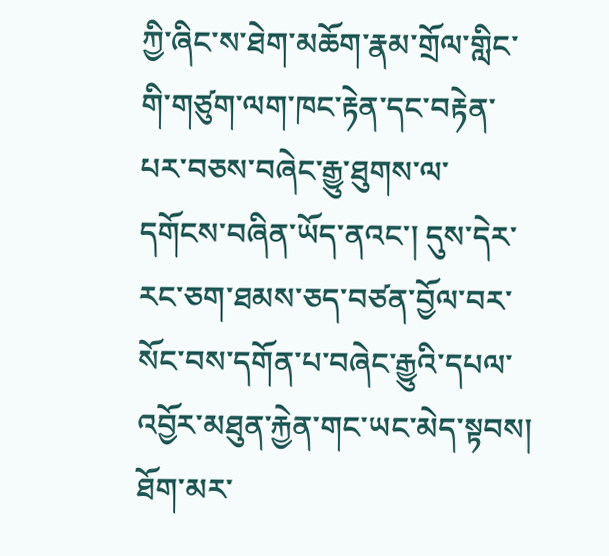ཀྱི་ཞིང་ས་ཐེག་མཆོག་རྣམ་གྲོལ་གླིང་གི་གཙུག་ལག་ཁང་རྟེན་དང་བརྟེན་པར་བཅས་བཞེང་རྒྱུ་ཐུགས་ལ་དགོངས་བཞིན་ཡོད་ནའང་། དུས་དེར་རང་ཅག་ཐམས་ཅད་བཙན་བྱོལ་བར་སོང་བས་དགོན་པ་བཞེང་རྒྱུའི་དཔལ་འབྱོར་མཐུན་རྐྱེན་གང་ཡང་མེད་སྟབས། ཐོག་མར་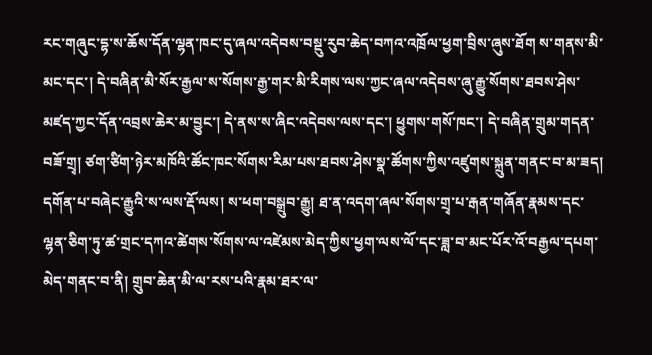རང་གཞུང་དྷ་ས་ཆོས་དོན་ལྷན་ཁང་དུ་ཞལ་འདེབས་བསྡུ་རུབ་ཆེད་བཀའ་འཁྲོལ་ཕྱག་བྲིས་ཞུས་ཐོག ས་གནས་མི་མང་དང་། དེ་བཞིན་མཻ་སོར་རྒྱལ་ས་སོགས་རྒྱ་གར་མི་རིགས་ལས་ཀྱང་ཞལ་འདེབས་ཞུ་རྒྱུ་སོགས་ཐབས་ཤེས་མཛད་ཀྱང་དོན་འབྲས་ཆེར་མ་བྱུང་། དེ་ནས་ས་ཞིང་འདེབས་ལས་དང་། ཕྱུགས་གསོ་ཁང་། དེ་བཞིན་གྲུམ་གདན་བཟོ་གྲྭ། ཙག་ཙིག་ཉེར་མཁོའི་ཚོང་ཁང་སོགས་རིམ་པས་ཐབས་ཤེས་སྣ་ཚོགས་ཀྱིས་འཛུགས་སྐྲུན་གནང་བ་མ་ཟད། དགོན་པ་བཞེང་རྒྱུའི་ས་ལས་རྡོ་ལས། ས་ཕག་བསྒྲུབ་རྒྱུ། ཐ་ན་འདག་ཞལ་སོགས་གྲྭ་པ་རྒན་གཞོན་རྣམས་དང་ལྷན་ཅིག་ཏུ་ཚ་གྲང་དཀའ་ཚེགས་སོགས་ལ་འཛེམས་མེད་ཀྱིས་ཕྱག་ལས་ལོ་དང་ཟླ་བ་མང་པོར་འོ་བརྒྱལ་དཔག་མེད་གནང་བ་ནི། གྲུབ་ཆེན་མི་ལ་རས་པའི་རྣམ་ཐར་ལ་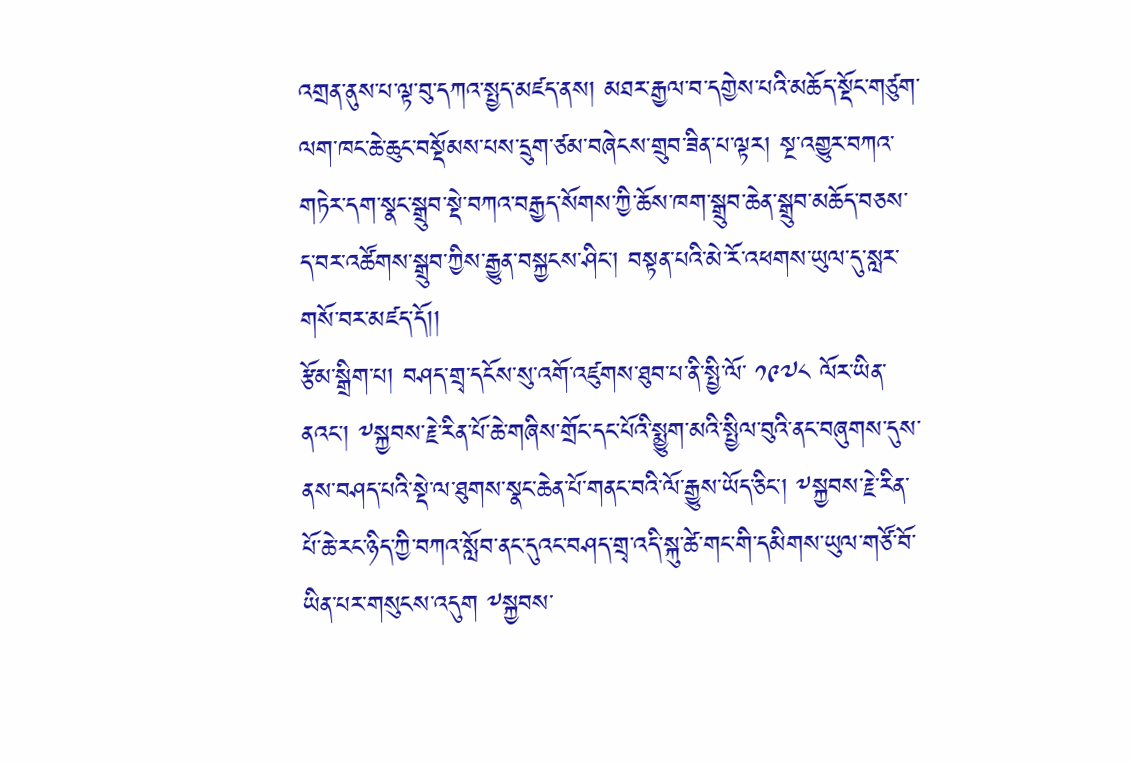འགྲན་ནུས་པ་ལྟ་བུ་དཀའ་སྤྱད་མཛད་ནས། མཐར་རྒྱལ་བ་དགྱེས་པའི་མཆོད་སྡོང་གཙུག་ལག་ཁང་ཆེ་ཆུང་བསྡོམས་པས་དྲུག་ཙམ་བཞེངས་གྲུབ་ཟིན་པ་ལྟར། སྔ་འགྱུར་བཀའ་གཏེར་དག་སྣང་སྒྲུབ་སྡེ་བཀའ་བརྒྱད་སོགས་ཀྱི་ཆོས་ཁག་སྒྲུབ་ཆེན་སྒྲུབ་མཆོད་བཅས་ད་བར་འཚོགས་སྒྲུབ་ཀྱིས་རྒྱུན་བསྐྱངས་ཤིང་། བསྟན་པའི་མེ་རོ་འཕགས་ཡུལ་དུ་སླར་གསོ་བར་མཛད་དོ།།
རྩོམ་སྒྲིག་པ། བཤད་གྲྭ་དངོས་སུ་འགོ་འཛུགས་ཐུབ་པ་ནི་སྤྱི་ལོ་ ༡༩༧༨ ལོར་ཡིན་ནའང་། ༸སྐྱབས་རྗེ་རིན་པོ་ཆེ་གཞིས་གྲོང་དང་པོའི་སྨྱུག་མའི་སྤྱིལ་བུའི་ནང་བཞུགས་དུས་ནས་བཤད་པའི་སྡེ་ལ་ཐུགས་སྣང་ཆེན་པོ་གནང་བའི་ལོ་རྒྱུས་ཡོད་ཅིང་། ༸སྐྱབས་རྗེ་རིན་པོ་ཆེ་རང་ཉིད་ཀྱི་བཀའ་སློབ་ནང་དུའང་བཤད་གྲྭ་འདི་སྐུ་ཚེ་གང་གི་དམིགས་ཡུལ་གཙོ་བོ་ཡིན་པར་གསུངས་འདུག ༸སྐྱབས་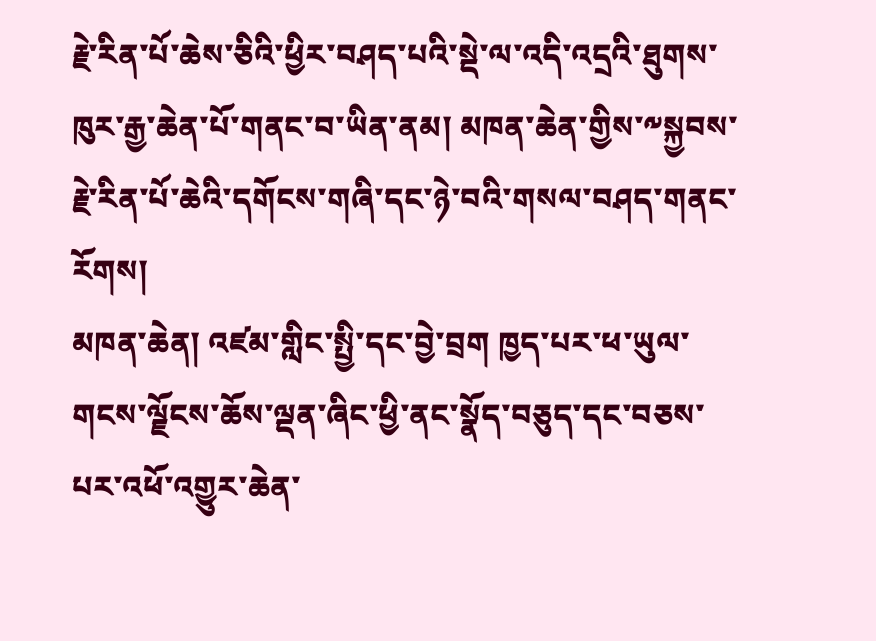རྗེ་རིན་པོ་ཆེས་ཅིའི་ཕྱིར་བཤད་པའི་སྡེ་ལ་འདི་འདྲའི་ཐུགས་ཁུར་རྒྱ་ཆེན་པོ་གནང་བ་ཡིན་ནམ། མཁན་ཆེན་གྱིས་༸སྐྱབས་རྗེ་རིན་པོ་ཆེའི་དགོངས་གཞི་དང་ཉེ་བའི་གསལ་བཤད་གནང་རོགས།
མཁན་ཆེན། འཛམ་གླིང་སྤྱི་དང་བྱེ་བྲག ཁྱད་པར་ཕ་ཡུལ་གངས་ལྗོངས་ཆོས་ལྡན་ཞིང་ཕྱི་ནང་སྣོད་བཅུད་དང་བཅས་པར་འཕོ་འགྱུར་ཆེན་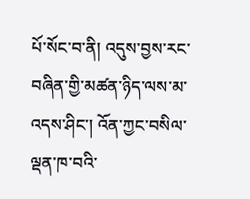པོ་སོང་བ་ནི། འདུས་བྱས་རང་བཞིན་གྱི་མཚན་ཉིད་ལས་མ་འདས་ཤིང་། འོན་ཀྱང་བསིལ་ལྡན་ཁ་བའི་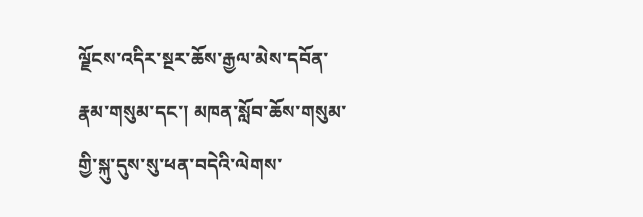ལྗོངས་འདིར་སྔར་ཆོས་རྒྱལ་མེས་དབོན་རྣམ་གསུམ་དང་། མཁན་སློབ་ཆོས་གསུམ་གྱི་སྐུ་དུས་སུ་ཕན་བདེའི་ལེགས་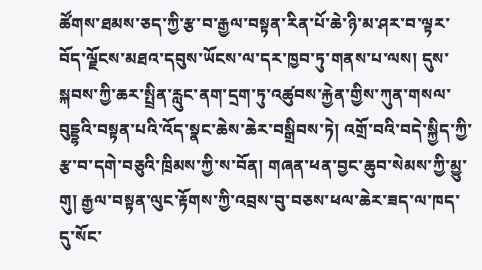ཚོགས་ཐམས་ཅད་ཀྱི་རྩ་བ་རྒྱལ་བསྟན་རིན་པོ་ཆེ་ཉི་མ་ཤར་བ་ལྟར་བོད་ལྗོངས་མཐའ་དབུས་ཡོངས་ལ་དར་ཁྱབ་ཏུ་གནས་པ་ལས། དུས་སྐབས་ཀྱི་ཆར་སྤྲིན་རླུང་ནག་དྲག་ཏུ་འཚུབས་རྐྱེན་གྱིས་ཀུན་གསལ་བུདྡྷའི་བསྟན་པའི་འོད་སྣང་ཆེས་ཆེར་བསྒྲིབས་ཏེ། འགྲོ་བའི་བདེ་སྐྱིད་ཀྱི་རྩ་བ་དགེ་བཅུའི་ཁྲིམས་ཀྱི་ས་བོན། གཞན་ཕན་བྱང་ཆུབ་སེམས་ཀྱི་མྱུ་གུ། རྒྱལ་བསྟན་ལུང་རྟོགས་ཀྱི་འབྲས་བུ་བཅས་ཕལ་ཆེར་ཟད་ལ་ཁད་དུ་སོང་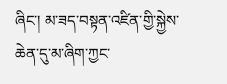ཞིང་། མ་ཟད་བསྟན་འཛིན་གྱི་སྐྱེས་ཆེན་དུ་མ་ཞིག་ཀྱང་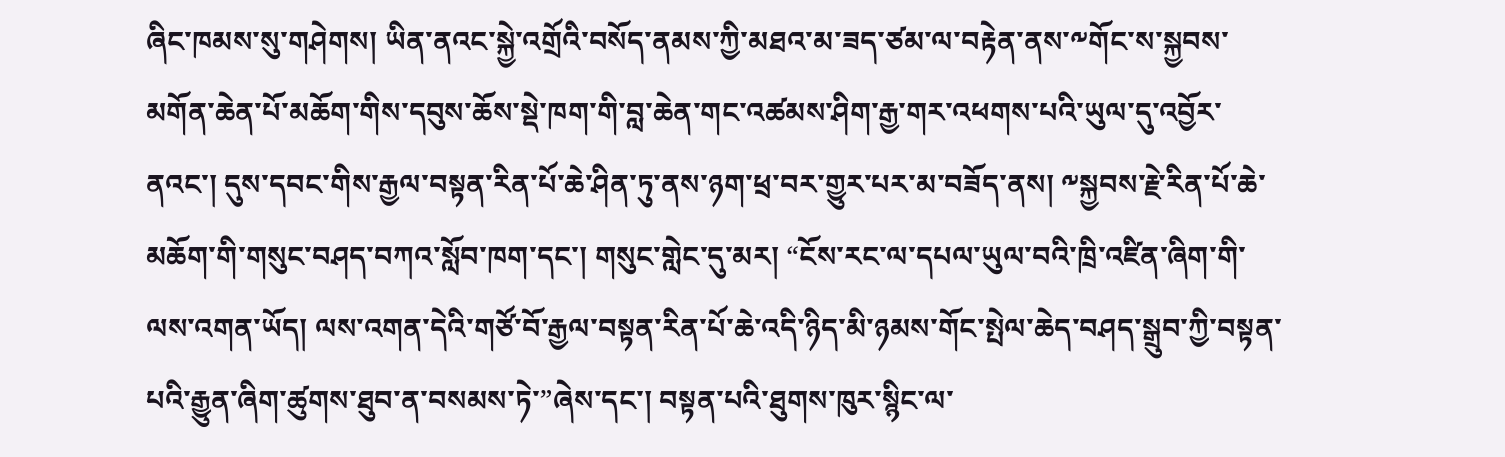ཞིང་ཁམས་སུ་གཤེགས། ཡིན་ནའང་སྐྱེ་འགྲོའི་བསོད་ནམས་ཀྱི་མཐའ་མ་ཟད་ཙམ་ལ་བརྟེན་ནས་༸གོང་ས་སྐྱབས་མགོན་ཆེན་པོ་མཆོག་གིས་དབུས་ཆོས་སྡེ་ཁག་གི་བླ་ཆེན་གང་འཚམས་ཤིག་རྒྱ་གར་འཕགས་པའི་ཡུལ་དུ་འབྱོར་ནའང་། དུས་དབང་གིས་རྒྱལ་བསྟན་རིན་པོ་ཆེ་ཤིན་ཏུ་ནས་ཉག་ཕྲ་བར་གྱུར་པར་མ་བཟོད་ནས། ༸སྐྱབས་རྗེ་རིན་པོ་ཆེ་མཆོག་གི་གསུང་བཤད་བཀའ་སློབ་ཁག་དང་། གསུང་གླེང་དུ་མར། “ངོས་རང་ལ་དཔལ་ཡུལ་བའི་ཁྲི་འཛིན་ཞིག་གི་ལས་འགན་ཡོད། ལས་འགན་དེའི་གཙོ་བོ་རྒྱལ་བསྟན་རིན་པོ་ཆེ་འདི་ཉིད་མི་ཉམས་གོང་སྤེལ་ཆེད་བཤད་སྒྲུབ་ཀྱི་བསྟན་པའི་རྒྱུན་ཞིག་ཚུགས་ཐུབ་ན་བསམས་ཏེ་”ཞེས་དང་། བསྟན་པའི་ཐུགས་ཁུར་སྙིང་ལ་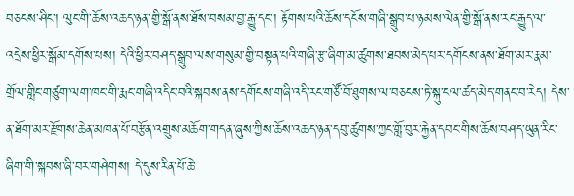བཅངས་ཤིང་། ལུང་གི་ཆོས་འཆད་ཉན་གྱི་སྒོ་ནས་ཐོས་བསམ་བྱ་རྒྱུ་དང་། རྟོགས་པའི་ཆོས་དངོས་གཞི་སྒྲུབ་པ་ཉམས་ལེན་གྱི་སྒོ་ནས་རང་རྒྱུད་ལ་འདྲེས་ཕྱིར་སྒོམ་དགོས་པས། དེའི་ཕྱིར་བཤད་སྒྲུབ་ལས་གསུམ་གྱི་བསྟན་པའི་གཞི་རྩ་ཞིག་མ་ཚུགས་ཐབས་མེད་པར་དགོངས་ནས་ཐོག་མར་རྣམ་གྲོལ་གླིང་གཙུག་ལག་ཁང་གི་རྨང་གཞི་འདིང་བའི་སྐབས་ནས་དགོངས་གཞི་འདི་རང་གཙོ་བོ་ཐུགས་ལ་བཅངས་ཏེ་སྐུ་ངལ་ཚད་མེད་གནང་བ་རེད། དེས་ན་ཐོག་མར་རྫོགས་ཆེན་མཁན་པོ་བརྩོན་འགྲུས་མཆོག་གདན་ཞུས་ཀྱིས་ཆོས་འཆད་ཉན་དབུ་ཚུགས་ཀྱང་གློ་བུར་རྐྱེན་དབང་གིས་ཆོས་བཤད་ཡུན་རིང་ཞིག་གི་སྐབས་ཞི་བར་གཤེགས། དེ་དུས་རིན་པོ་ཆེ་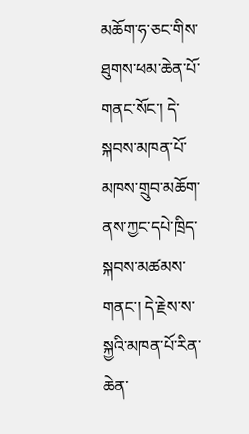མཆོག་ཧ་ཅང་གིས་ཐུགས་ཕམ་ཆེན་པོ་གནང་སོང་། དེ་སྐབས་མཁན་པོ་མཁས་གྲུབ་མཆོག་ནས་ཀྱང་དཔེ་ཁྲིད་སྐབས་མཚམས་གནང་། དེ་རྗེས་ས་སྐྱའི་མཁན་པོ་རིན་ཆེན་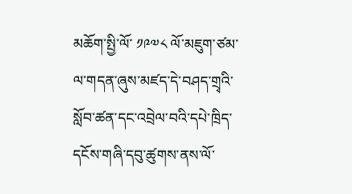མཆོག་སྤྱི་ལོ་ ༡༩༧༨ ལོ་མཇུག་ཙམ་ལ་གདན་ཞུས་མཛད་དེ་བཤད་གྲྭའི་སློབ་ཚན་དང་འབྲེལ་བའི་དཔེ་ཁྲིད་དངོས་གཞི་དབུ་ཚུགས་ནས་ལོ་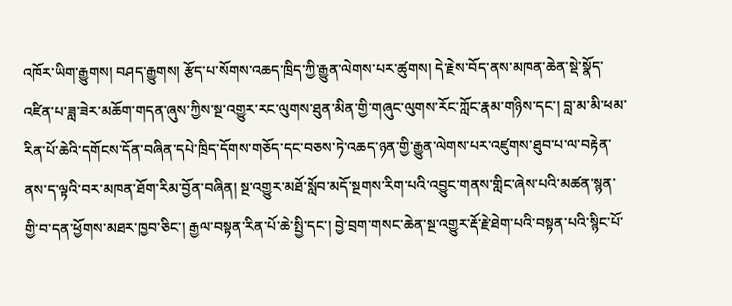འཁོར་ཡིག་རྒྱུགས། བཤད་རྒྱུགས། རྩོད་པ་སོགས་འཆད་ཁྲིད་ཀྱི་རྒྱུན་ལེགས་པར་ཚུགས། དེ་རྗེས་བོད་ནས་མཁན་ཆེན་སྡེ་སྣོད་འཛིན་པ་ཟླ་ཟེར་མཆོག་གདན་ཞུས་ཀྱིས་སྔ་འགྱུར་རང་ལུགས་ཐུན་མིན་གྱི་གཞུང་ལུགས་རོང་ཀློང་རྣམ་གཉིས་དང་། བླ་མ་མི་ཕམ་རིན་པོ་ཆེའི་དགོངས་དོན་བཞིན་དཔེ་ཁྲིད་དོགས་གཅོད་དང་བཅས་ཏེ་འཆད་ཉན་གྱི་རྒྱུན་ལེགས་པར་འཛུགས་ཐུབ་པ་ལ་བརྟེན་ནས་ད་ལྟའི་བར་མཁན་ཐོག་རིམ་བྱོན་བཞིན། སྔ་འགྱུར་མཐོ་སློབ་མདོ་སྔགས་རིག་པའི་འབྱུང་གནས་གླིང་ཞེས་པའི་མཚན་སྙན་གྱི་བ་དན་ཕྱོགས་མཐར་ཁྱབ་ཅིང་། རྒྱལ་བསྟན་རིན་པོ་ཆེ་སྤྱི་དང་། བྱེ་བྲག་གསང་ཆེན་སྔ་འགྱུར་རྡོ་རྗེ་ཐེག་པའི་བསྟན་པའི་སྙིང་པོ་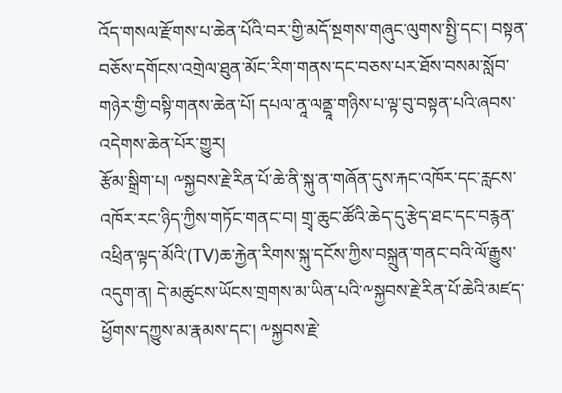འོད་གསལ་རྫོགས་པ་ཆེན་པོའི་བར་གྱི་མདོ་སྔགས་གཞུང་ལུགས་སྤྱི་དང་། བསྟན་བཅོས་དགོངས་འགྲེལ་ཐུན་མོང་རིག་གནས་དང་བཅས་པར་ཐོས་བསམ་སློབ་གཉེར་གྱི་བསྟི་གནས་ཆེན་པོ། དཔལ་ནཱ་ལནྡཱ་གཉིས་པ་ལྟ་བུ་བསྟན་པའི་ཞབས་འདེགས་ཆེན་པོར་གྱུར།
རྩོམ་སྒྲིག་པ། ༸སྐྱབས་རྗེ་རིན་པོ་ཆེ་ནི་སྐུ་ན་གཞོན་དུས་རྐང་འཁོར་དང་རླངས་འཁོར་རང་ཉིད་ཀྱིས་གཏོང་གནང་བ། གྲྭ་ཆུང་ཚོའི་ཆེད་དུ་རྩེད་ཐང་དང་བརྙན་འཕྲིན་ལྟད་མོའི་(TV)ཆ་རྐྱེན་རིགས་སྐུ་དངོས་ཀྱིས་བསྐྲུན་གནང་བའི་ལོ་རྒྱུས་འདུག་ན། དེ་མཚུངས་ཡོངས་གྲགས་མ་ཡིན་པའི་༸སྐྱབས་རྗེ་རིན་པོ་ཆེའི་མཛད་ཕྱོགས་དཀྱུས་མ་རྣམས་དང་། ༸སྐྱབས་རྗེ་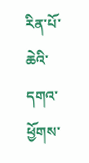རིན་པོ་ཆེའི་དགའ་ཕྱོགས་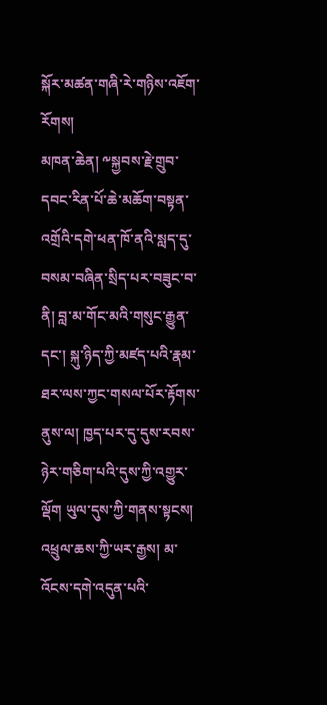སྐོར་མཚན་གཞི་རེ་གཉིས་འཇོག་རོགས།
མཁན་ཆེན། ༸སྐྱབས་རྗེ་གྲུབ་དབང་རིན་པོ་ཆེ་མཆོག་བསྟན་འགྲོའི་དགེ་ཕན་ཁོ་ནའི་སླད་དུ་བསམ་བཞིན་སྲིད་པར་བཟུང་བ་ནི། བླ་མ་གོང་མའི་གསུང་རྒྱུན་དང་། སྐུ་ཉིད་ཀྱི་མཛད་པའི་རྣམ་ཐར་ལས་ཀྱང་གསལ་པོར་རྟོགས་ནུས་ལ། ཁྱད་པར་དུ་དུས་རབས་ཉེར་གཅིག་པའི་དུས་ཀྱི་འགྱུར་ལྡོག ཡུལ་དུས་ཀྱི་གནས་སྟངས། འཕྲུལ་ཆས་ཀྱི་ཡར་རྒྱས། མ་འོངས་དགེ་འདུན་པའི་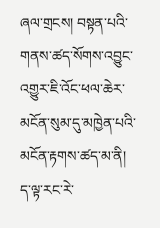ཞལ་གྲངས། བསྟན་པའི་གནས་ཚད་སོགས་འབྱུང་འགྱུར་ཇི་འོང་ཕལ་ཆེར་མངོན་སུམ་དུ་མཁྱེན་པའི་མངོན་རྟགས་ཚད་མ་ནི། ད་ལྟ་རང་རེ་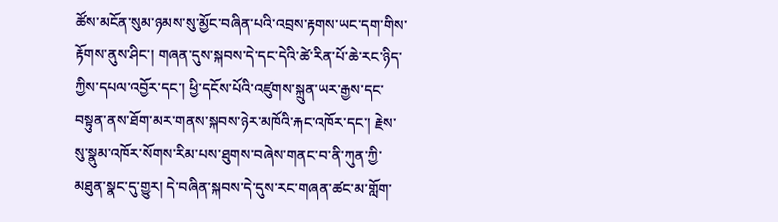ཚོས་མངོན་སུམ་ཉམས་སུ་མྱོང་བཞིན་པའི་འབྲས་རྟགས་ཡང་དག་གིས་རྟོགས་ནུས་ཤིང་། གཞན་དུས་སྐབས་དེ་དང་དེའི་ཚེ་རིན་པོ་ཆེ་རང་ཉིད་ཀྱིས་དཔལ་འབྱོར་དང་། ཕྱི་དངོས་པོའི་འཛུགས་སྐྲུན་ཡར་རྒྱས་དང་བསྟུན་ནས་ཐོག་མར་གནས་སྐབས་ཉེར་མཁོའི་རྐང་འཁོར་དང་། རྗེས་སུ་སྣུམ་འཁོར་སོགས་རིམ་པས་ཐུགས་བཞེས་གནང་བ་ནི་ཀུན་ཀྱི་མཐུན་སྣང་དུ་གྱུར། དེ་བཞིན་སྐབས་དེ་དུས་རང་གཞན་ཚང་མ་གློག་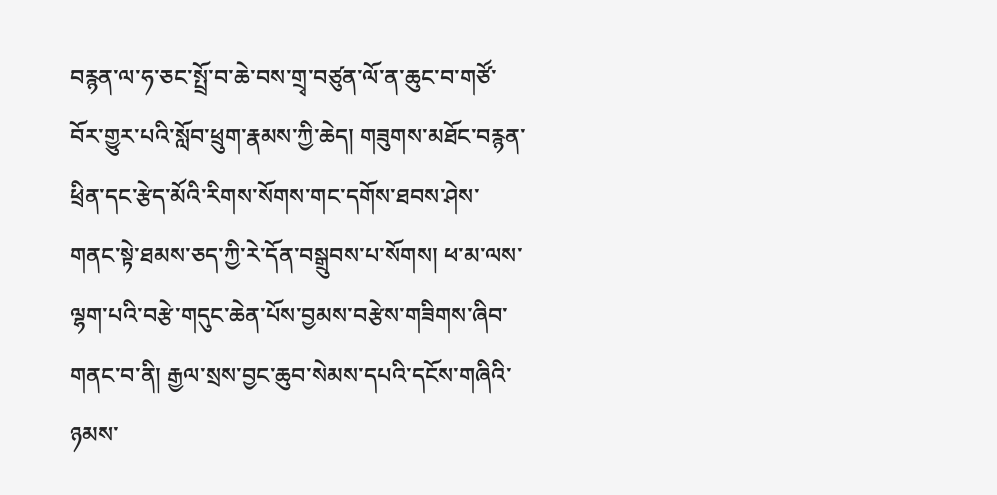བརྙན་ལ་ཧ་ཅང་སྤྲོ་བ་ཆེ་བས་གྲྭ་བཙུན་ལོ་ན་ཆུང་བ་གཙོ་བོར་གྱུར་པའི་སློབ་ཕྲུག་རྣམས་ཀྱི་ཆེད། གཟུགས་མཐོང་བརྙན་ཕྲིན་དང་རྩེད་མོའི་རིགས་སོགས་གང་དགོས་ཐབས་ཤེས་གནང་སྟེ་ཐམས་ཅད་ཀྱི་རེ་དོན་བསྒྲུབས་པ་སོགས། ཕ་མ་ལས་ལྷག་པའི་བརྩེ་གདུང་ཆེན་པོས་བྱམས་བརྩེས་གཟིགས་ཞིབ་གནང་བ་ནི། རྒྱལ་སྲས་བྱང་ཆུབ་སེམས་དཔའི་དངོས་གཞིའི་ཉམས་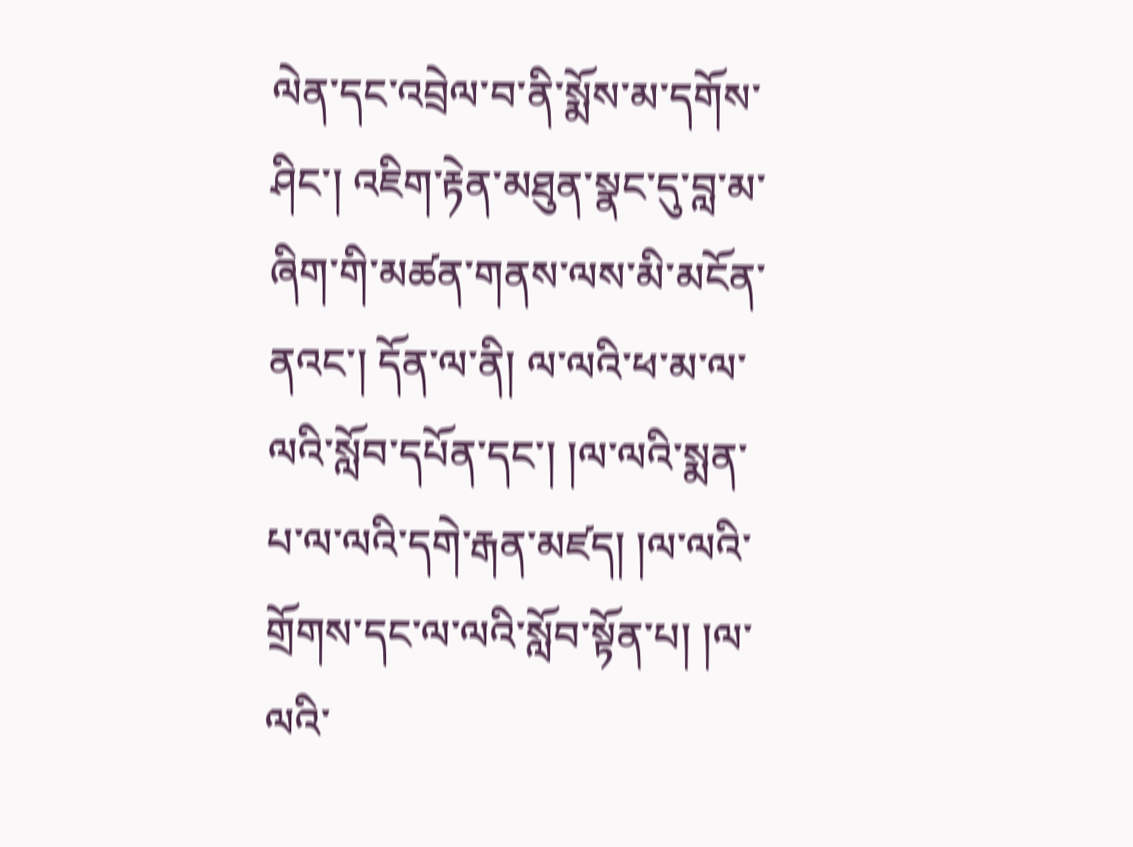ལེན་དང་འབྲེལ་བ་ནི་སྨོས་མ་དགོས་ཤིང་། འཇིག་རྟེན་མཐུན་སྣང་དུ་བླ་མ་ཞིག་གི་མཚན་གནས་ལས་མི་མངོན་ནའང་། དོན་ལ་ནི། ལ་ལའི་ཕ་མ་ལ་ལའི་སློབ་དཔོན་དང་། །ལ་ལའི་སྨན་པ་ལ་ལའི་དགེ་རྒན་མཛད། །ལ་ལའི་གྲོགས་དང་ལ་ལའི་སློབ་སྟོན་པ། །ལ་ལའི་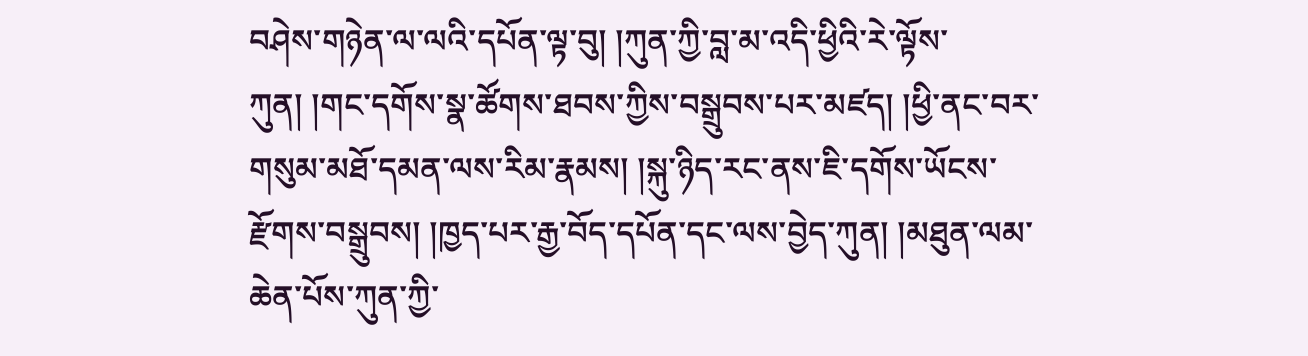བཤེས་གཉེན་ལ་ལའི་དཔོན་ལྟ་བུ། །ཀུན་ཀྱི་བླ་མ་འདི་ཕྱིའི་རེ་ལྟོས་ཀུན། །གང་དགོས་སྣ་ཚོགས་ཐབས་ཀྱིས་བསྒྲུབས་པར་མཛད། །ཕྱི་ནང་བར་གསུམ་མཐོ་དམན་ལས་རིམ་རྣམས། །སྐུ་ཉིད་རང་ནས་ཇི་དགོས་ཡོངས་རྫོགས་བསྒྲུབས། །ཁྱད་པར་རྒྱ་བོད་དཔོན་དང་ལས་བྱེད་ཀུན། །མཐུན་ལམ་ཆེན་པོས་ཀུན་ཀྱི་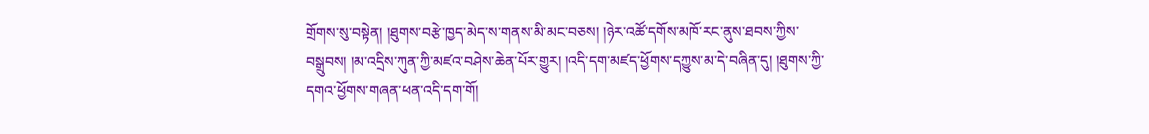གྲོགས་སུ་བསྟེན། །ཐུགས་བརྩེ་ཁྱད་མེད་ས་གནས་མི་མང་བཅས། །ཉེར་འཚོ་དགོས་མཁོ་རང་ནུས་ཐབས་ཀྱིས་བསྒྲུབས། །མ་འདྲིས་ཀུན་ཀྱི་མཛའ་བཤེས་ཆེན་པོར་གྱུར། །འདི་དག་མཛད་ཕྱོགས་དཀྱུས་མ་དེ་བཞིན་དུ། །ཐུགས་ཀྱི་དགའ་ཕྱོགས་གཞན་ཕན་འདི་དག་གོ།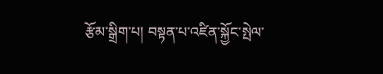རྩོམ་སྒྲིག་པ། བསྟན་པ་འཛིན་སྐྱོང་སྤེལ་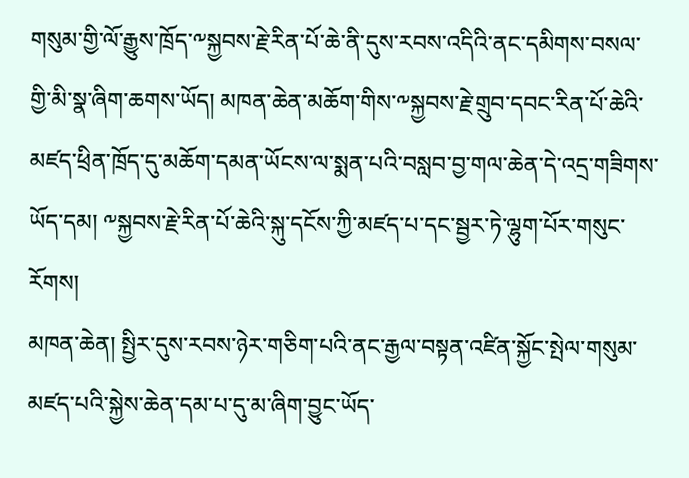གསུམ་གྱི་ལོ་རྒྱུས་ཁྲོད་༸སྐྱབས་རྗེ་རིན་པོ་ཆེ་ནི་དུས་རབས་འདིའི་ནང་དམིགས་བསལ་གྱི་མི་སྣ་ཞིག་ཆགས་ཡོད། མཁན་ཆེན་མཆོག་གིས་༸སྐྱབས་རྗེ་གྲུབ་དབང་རིན་པོ་ཆེའི་མཛད་ཕྲིན་ཁྲོད་དུ་མཆོག་དམན་ཡོངས་ལ་སྨན་པའི་བསླབ་བྱ་གལ་ཆེན་དེ་འདྲ་གཟིགས་ཡོད་དམ། ༸སྐྱབས་རྗེ་རིན་པོ་ཆེའི་སྐུ་དངོས་ཀྱི་མཛད་པ་དང་སྦྱར་ཏེ་ལྷུག་པོར་གསུང་རོགས།
མཁན་ཆེན། སྤྱིར་དུས་རབས་ཉེར་གཅིག་པའི་ནང་རྒྱལ་བསྟན་འཛིན་སྐྱོང་སྤེལ་གསུམ་མཛད་པའི་སྐྱེས་ཆེན་དམ་པ་དུ་མ་ཞིག་བྱུང་ཡོད་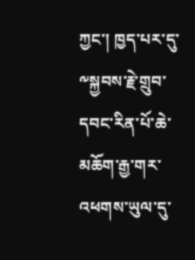ཀྱང་། ཁྱད་པར་དུ་༸སྐྱབས་རྗེ་གྲུབ་དབང་རིན་པོ་ཆེ་མཆོག་རྒྱ་གར་འཕགས་ཡུལ་དུ་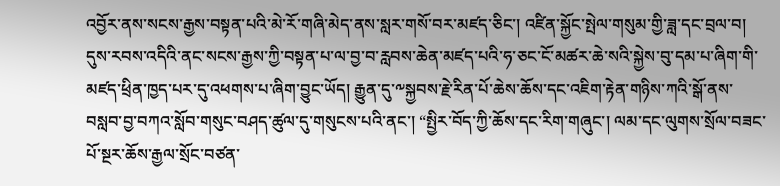འབྱོར་ནས་སངས་རྒྱས་བསྟན་པའི་མེ་རོ་གཞི་མེད་ནས་སླར་གསོ་བར་མཛད་ཅིང་། འཛིན་སྐྱོང་སྤེལ་གསུམ་གྱི་ཟླ་དང་བྲལ་བ། དུས་རབས་འདིའི་ནང་སངས་རྒྱས་ཀྱི་བསྟན་པ་ལ་བྱ་བ་རླབས་ཆེན་མཛད་པའི་ཧ་ཅང་ངོ་མཚར་ཆེ་སའི་སྐྱེས་བུ་དམ་པ་ཞིག་གི་མཛད་ཕྲིན་ཁྱད་པར་དུ་འཕགས་པ་ཞིག་བྱུང་ཡོད། རྒྱུན་དུ་༸སྐྱབས་རྗེ་རིན་པོ་ཆེས་ཆོས་དང་འཇིག་རྟེན་གཉིས་ཀའི་སྒོ་ནས་བསླབ་བྱ་བཀའ་སློབ་གསུང་བཤད་ཚུལ་དུ་གསུངས་པའི་ནང་། “སྤྱིར་བོད་ཀྱི་ཆོས་དང་རིག་གཞུང་། ལམ་དང་ལུགས་སྲོལ་བཟང་པོ་སྔར་ཆོས་རྒྱལ་སྲོང་བཙན་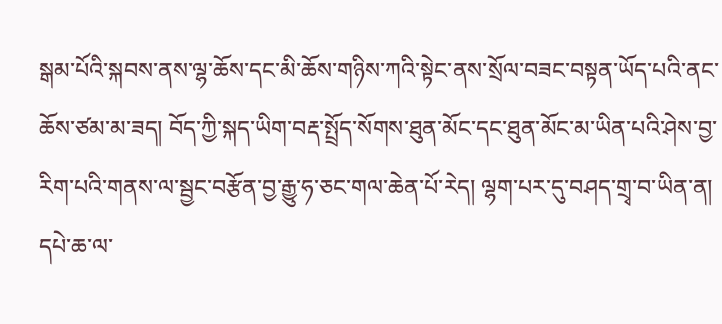སྒམ་པོའི་སྐབས་ནས་ལྷ་ཆོས་དང་མི་ཆོས་གཉིས་ཀའི་སྟེང་ནས་སྲོལ་བཟང་བསྟན་ཡོད་པའི་ནང་ཆོས་ཙམ་མ་ཟད། བོད་ཀྱི་སྐད་ཡིག་བརྡ་སྤྲོད་སོགས་ཐུན་མོང་དང་ཐུན་མོང་མ་ཡིན་པའི་ཤེས་བྱ་རིག་པའི་གནས་ལ་སྦྱང་བརྩོན་བྱ་རྒྱུ་ཧ་ཅང་གལ་ཆེན་པོ་རེད། ལྷག་པར་དུ་བཤད་གྲྭ་བ་ཡིན་ན། དཔེ་ཆ་ལ་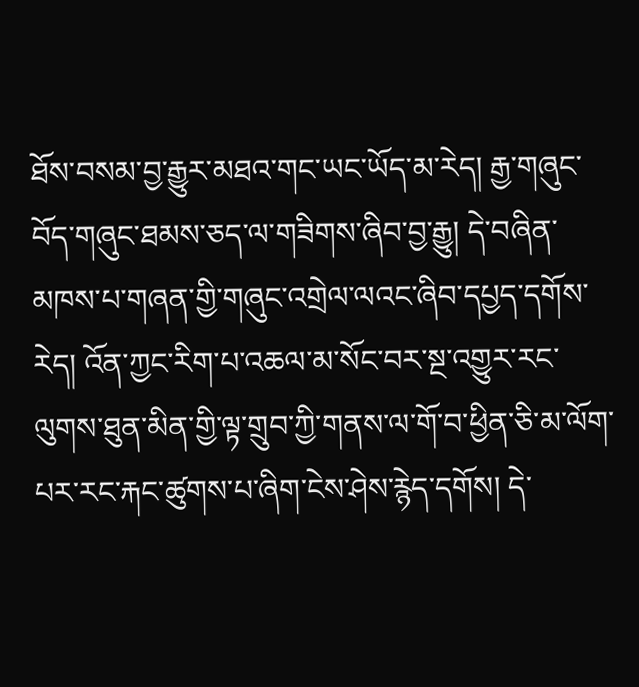ཐོས་བསམ་བྱ་རྒྱུར་མཐའ་གང་ཡང་ཡོད་མ་རེད། རྒྱ་གཞུང་བོད་གཞུང་ཐམས་ཅད་ལ་གཟིགས་ཞིབ་བྱ་རྒྱུ། དེ་བཞིན་མཁས་པ་གཞན་གྱི་གཞུང་འགྲེལ་ལའང་ཞིབ་དཔྱད་དགོས་རེད། འོན་ཀྱང་རིག་པ་འཆལ་མ་སོང་བར་སྔ་འགྱུར་རང་ལུགས་ཐུན་མིན་གྱི་ལྟ་གྲུབ་ཀྱི་གནས་ལ་གོ་བ་ཕྱིན་ཅི་མ་ལོག་པར་རང་རྐང་ཚུགས་པ་ཞིག་ངེས་ཤེས་རྙེད་དགོས། དེ་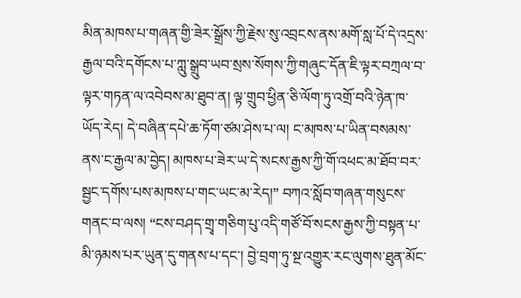མིན་མཁས་པ་གཞན་གྱི་ཟེར་སྒྲོས་ཀྱི་རྗེས་སུ་འབྲངས་ནས་མགོ་སླ་པོ་དེ་འདྲས་རྒྱལ་བའི་དགོངས་པ་ཀླུ་སྒྲུབ་ཡབ་སྲས་སོགས་ཀྱི་གཞུང་དོན་ཇི་ལྟར་བཀྲལ་བ་ལྟར་གཏན་ལ་འབེབས་མ་ཐུབ་ན། ལྟ་གྲུབ་ཕྱིན་ཅི་ལོག་ཏུ་འགྲོ་བའི་ཉེན་ཁ་ཡོད་རེད། དེ་བཞིན་དཔེ་ཆ་ཏོག་ཙམ་ཤེས་པ་ལ། ང་མཁས་པ་ཡིན་བསམས་ནས་ང་རྒྱལ་མ་བྱེད། མཁས་པ་ཟེར་ཡ་དེ་སངས་རྒྱས་ཀྱི་གོ་འཕང་མ་ཐོབ་བར་སྦྱང་དགོས་པས་མཁས་པ་གང་ཡང་མ་རེད།” བཀའ་སློབ་གཞན་གསུངས་གནང་བ་ལས། “ངས་བཤད་གྲྭ་གཅིག་པུ་འདི་གཙོ་བོ་སངས་རྒྱས་ཀྱི་བསྟན་པ་མི་ཉམས་པར་ཡུན་དུ་གནས་པ་དང་། བྱེ་བྲག་ཏུ་སྔ་འགྱུར་རང་ལུགས་ཐུན་མོང་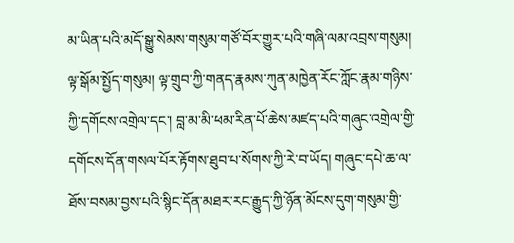མ་ཡིན་པའི་མདོ་སྒྱུ་སེམས་གསུམ་གཙོ་བོར་གྱུར་པའི་གཞི་ལམ་འབྲས་གསུམ། ལྟ་སྒོམ་སྤྱོད་གསུམ། ལྟ་གྲུབ་ཀྱི་གནད་རྣམས་ཀུན་མཁྱེན་རོང་ཀློང་རྣམ་གཉིས་ཀྱི་དགོངས་འགྲེལ་དང་། བླ་མ་མི་ཕམ་རིན་པོ་ཆེས་མཛད་པའི་གཞུང་འགྲེལ་གྱི་དགོངས་དོན་གསལ་པོར་རྟོགས་ཐུབ་པ་སོགས་ཀྱི་རེ་བ་ཡོད། གཞུང་དཔེ་ཆ་ལ་ཐོས་བསམ་བྱས་པའི་སྙིང་དོན་མཐར་རང་རྒྱུད་ཀྱི་ཉོན་མོངས་དུག་གསུམ་གྱི་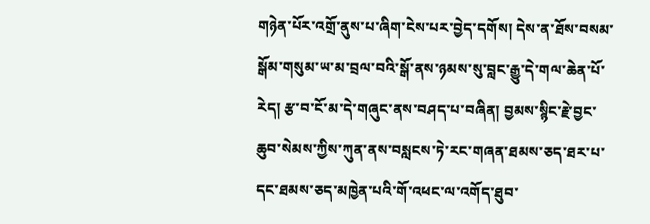གཉེན་པོར་འགྲོ་ནུས་པ་ཞིག་ངེས་པར་བྱེད་དགོས། དེས་ན་ཐོས་བསམ་སྒོམ་གསུམ་ཡ་མ་བྲལ་བའི་སྒོ་ནས་ཉམས་སུ་བླང་རྒྱུ་དེ་གལ་ཆེན་པོ་རེད། རྩ་བ་ངོ་མ་དེ་གཞུང་ནས་བཤད་པ་བཞིན། བྱམས་སྙིང་རྗེ་བྱང་ཆུབ་སེམས་ཀྱིས་ཀུན་ནས་བསླངས་ཏེ་རང་གཞན་ཐམས་ཅད་ཐར་པ་དང་ཐམས་ཅད་མཁྱེན་པའི་གོ་འཕང་ལ་འགོད་ཐུབ་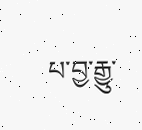པ་བྱ་རྒྱུ་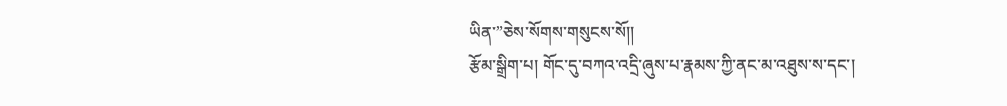ཡིན་”ཅེས་སོགས་གསུངས་སོ།།
རྩོམ་སྒྲིག་པ། གོང་དུ་བཀའ་འདྲི་ཞུས་པ་རྣམས་ཀྱི་ནང་མ་འཐུས་ས་དང་།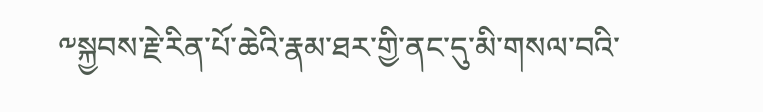༸སྐྱབས་རྗེ་རིན་པོ་ཆེའི་རྣམ་ཐར་གྱི་ནང་དུ་མི་གསལ་བའི་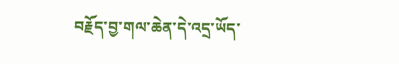བརྗོད་བྱ་གལ་ཆེན་དེ་འདྲ་ཡོད་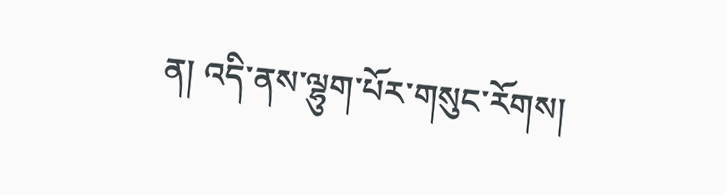ན། འདི་ནས་ལྷུག་པོར་གསུང་རོགས།